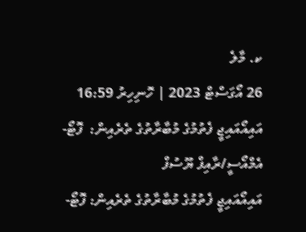ކ. މާލެ
26 އޯގަސްޓް 2023 | ހޮނިހިރު 16:59
އައިއޯއައިޖީ ފެތުމުގެ މުބާރާތުގެ ތެރެއިން:  ފޮޓޯ-އެމްއޯސީ/ރާއިފް ޔޫސުފް
އައިއޯއައިޖީ ފެތުމުގެ މުބާރާތުގެ ތެރެއިން: ފޮޓޯ-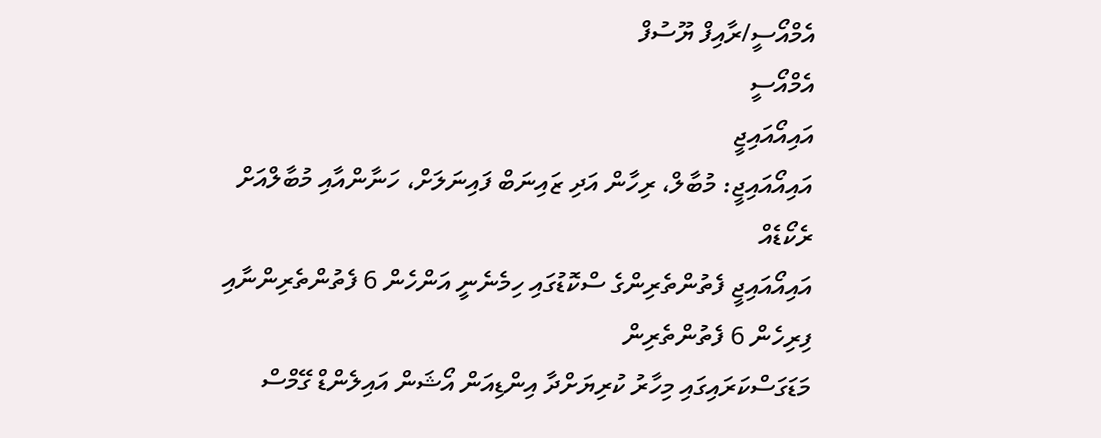އެމްއޯސީ/ރާއިފް ޔޫސުފް
އެމްއޯސީ
އައިއޯއައިޖީ
އައިއޯއައިޖީ: މުބާލް، ރިހާން އަދި ޒައިނަބް ފައިނަލަށް، ހަނާންއާއި މުބާލްއަށް ރެކޯޑެއް
އައިއޯއައިޖީ ފެތުންތެރިންގެ ސްކޮޑުގައި ހިމެނެނީ އަންހެން 6 ފެތުންތެރިންނާއި ފިރިހެން 6 ފެތުންތެރިން
މަޑަގަސްކަރައިގައި މިހާރު ކުރިޔަށްދާ އިންޑިއަން އޯޝަން އައިލެންޑް ގޭމްސް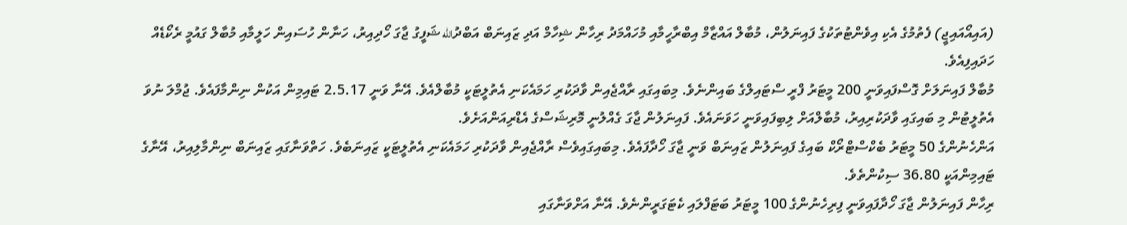(އައިއޯއައިޖީ) ފެތުމުގެ އެކި އިވެންޓުތަކުގެ ފައިނަލުން، މުބާލް އައްޒާމް އިބްރާހީމާއި މުހައްމަދު ރިހާން ޝިހާމް އަދި ޒައިނަބް އަބްދުالله ޝަފީގު ޖާގަ ހޯދިއިރު، ހަނާން ހުސައިން ހަލީމާއި މުބާލް ގައުމީ ރެކޯޑެއް ހަދައިފިއެވެ.
މުބާލް ފައިނަލަށް ގޮސްފައިވަނީ 200 މީޓަރު ފްރީ ސްޓައިލްގެ ބައިންނެވެ. މިބައިގައި ރާއްޖެއިން ވާދަކުރި ހަމައެކަނި އެތުލީޓަކީ މުބާލްއެވެ. އޭނާ ވަނީ 2.5.17 ޓައިމިން އަކުން ނިންމާފައެވެ. ޖުމްލަ ނުވަ އެތުލީޓުން މި ބައިގައި ވާދަކުރިއިރު، މުބާލްއަށް ލިބިފައިވަނީ ހަވަނައެވެ. ފައިނަލުން ޖާގަ ގެއްލުނީ މޮރިޝަސްގެ އެޑްރިއަންއަށެވެ.
އަންހެނުންގެ 50 މީޓަރު ބެކްސްޓްރޯކް ބައިގެ ފައިނަލުން ޒައިނަބް ވަނީ ޖާގަ ހޯދާފައެވެ. މިބައިގައިވެސް ރާއްޖެއިން ވާދަކުރި ހަމައެކަނި އެތުލީޓަކީ ޒައިނަބެވެ. ހަތްވަނާގައި ޒައިނަބް ނިންމާލިއިރު، އޭނާގެ ޓައިމިންއަކީ 36.80 ސިކުންތެވެ.
ރިހާން ފައިނަލުން ޖާގަ ހޯދާފައިވަނީ ފިރިހެނުންގެ 100 މީޓަރު ބަޓަފްލައި ކެޓަގަރީންނެވެ. އޭނާ އަށްވަނާގައި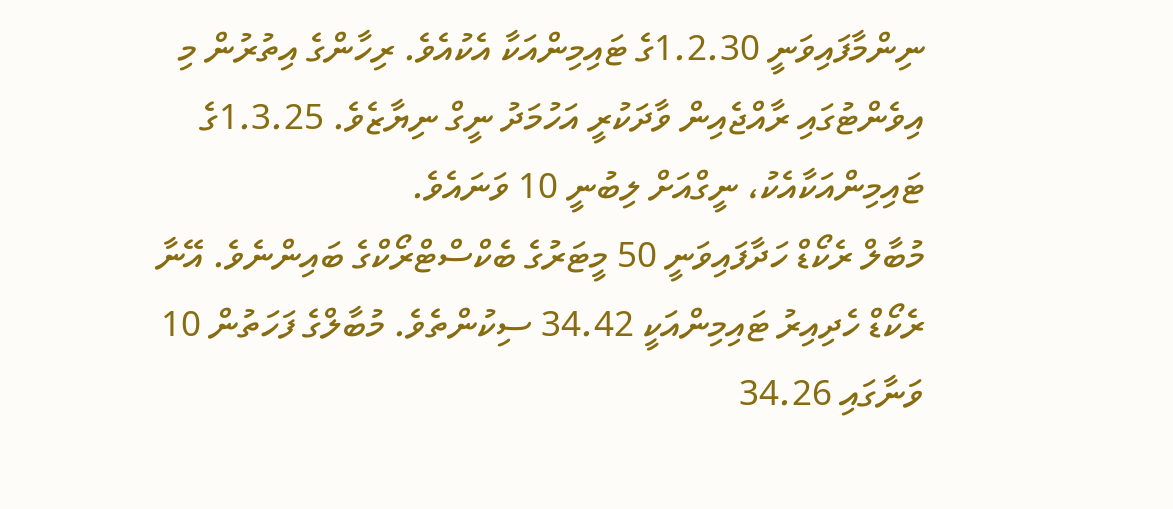ނިންމާފައިވަނީ 1.2.30ގެ ޓައިމިންއަކާ އެކުއެވެ. ރިހާންގެ އިތުރުން މި އިވެންޓުގައި ރާއްޖެއިން ވާދަކުރީ އަހުމަދު ނީގް ނިޔާޒެވެ. 1.3.25ގެ ޓައިމިންއަކާއެކު، ނީގްއަށް ލިބުނީ 10 ވަނައެވެ.
މުބާލް ރެކޯޑް ހަދާފައިވަނީ 50 މީޓަރުގެ ބެކްސްޓްރޯކްގެ ބައިންނެވެ. އޭނާ ރެކޯޑް ހެދިއިރު ޓައިމިންއަކީ 34.42 ސިކުންތެވެ. މުބާލްގެ ފަހަތުން 10 ވަނާގައި 34.26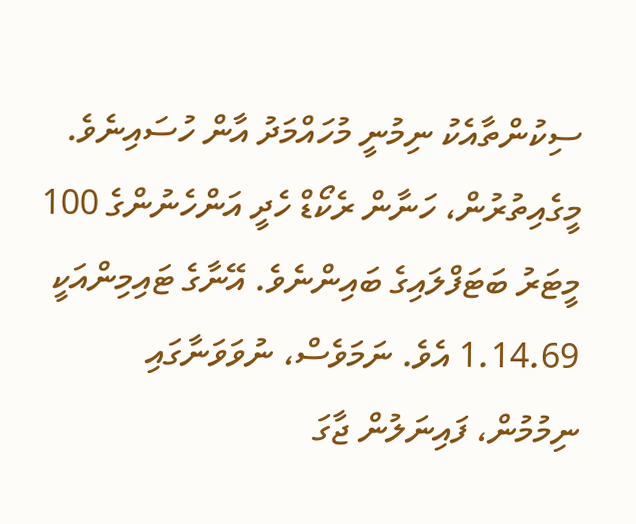ސިކުންތާއެކު ނިމުނީ މުހައްމަދު އާން ހުސައިނެވެ. މީގެއިތުރުން، ހަނާން ރެކޯޑް ހެދީ އަންހެނުންގެ 100 މީޓަރު ބަޓަފްލައިގެ ބައިންނެވެ. އޭނާގެ ޓައިމިންއަކީ 1.14.69 އެވެ. ނަމަވެސް، ނުވަވަނާގައި ނިމުމުން، ފައިނަލުން ޖާގަ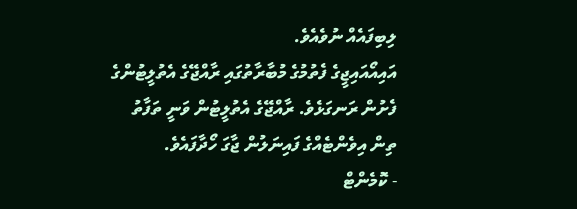ލިބިފައެއް ނުވެއެވެ.
އައިއޯއައިޖީގެ ފެތުމުގެ މުބާރާތުގައި ރާއްޖޭގެ އެތުލީޓުންގެ ފެށުން ރަނގަޅެވެ. ރާއްޖޭގެ އެތުލީޓުން ވަނީ ތަފާތު ތިން އިވެންޓެއްގެ ފައިނަލުން ޖާގަ ހޯދާފައެވެ.
- ކޮމެންޓް